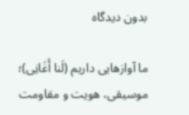بدون دیدگاه

ما آوازهایی داریم (لَنا أَغَانِی)؛ موسیقی، هویت و مقاومت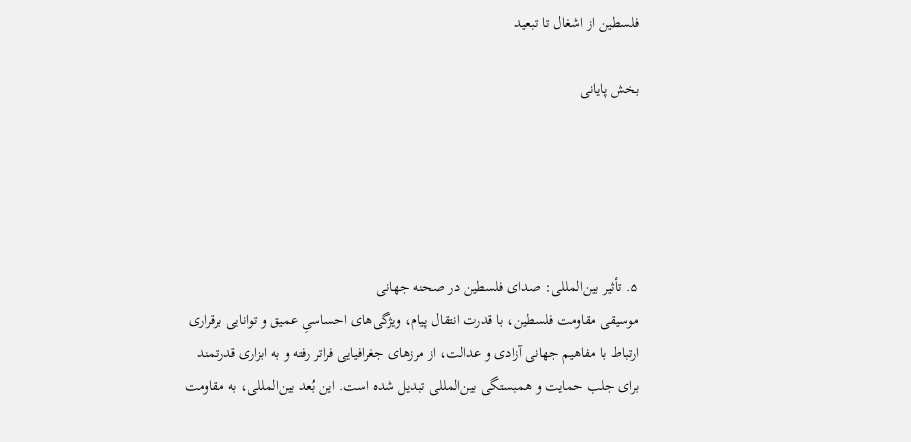فلسطین از اشغال تا تبعید

بخش پایانی





۵. تأثیر بین‌المللی: صدای فلسطین در صحنه جهانی
موسیقی مقاومت فلسطین، با قدرت انتقال پیام، ویژگی‌های احساسیِ عمیق و توانایی برقراری ارتباط با مفاهیم جهانی آزادی و عدالت، از مرزهای جغرافیایی فراتر رفته و به ابزاری قدرتمند برای جلب حمایت و همبستگی بین‌المللی تبدیل شده است. این بُعد بین‌المللی، به مقاومت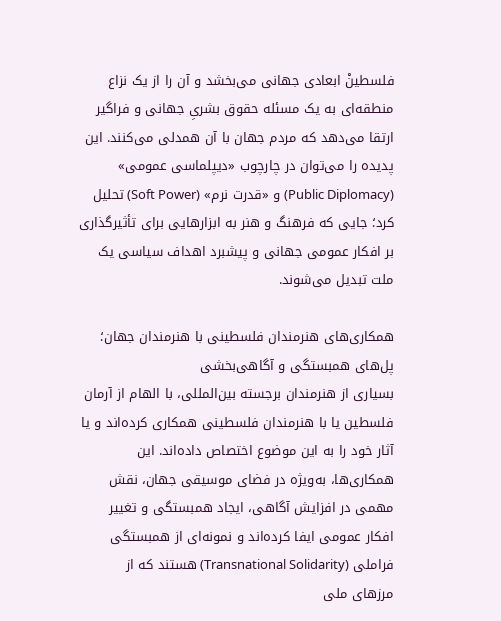فلسطینْ ابعادی جهانی می‌بخشد و آن را از یک نزاع منطقه‌ای به یک مسئله حقوق بشریِ جهانی و فراگیر ارتقا می‌دهد که مردم جهان با آن همدلی می‌کنند. این پدیده را می‌توان در چارچوب «دیپلماسی عمومی» (Public Diplomacy) و «قدرت نرم» (Soft Power) تحلیل کرد؛ جایی که فرهنگ و هنر به ابزارهایی برای تأثیرگذاری بر افکار عمومی جهانی و پیشبرد اهداف سیاسی یک ملت تبدیل می‌شوند.

همکاری‌های هنرمندان فلسطینی با هنرمندان جهان؛ پل‌های همبستگی و آگاهی‌بخشی
بسیاری از هنرمندان برجسته بین‌المللی، با الهام از آرمان فلسطین یا با هنرمندان فلسطینی همکاری کرده‌اند و یا آثار خود را به این موضوع اختصاص داده‌اند. این همکاری‌ها، به‌ویژه در فضای موسیقی جهان، نقش مهمی در افزایش آگاهی، ایجاد همبستگی و تغییر افکار عمومی ایفا کرده‌اند و نمونه‌ای از همبستگی فراملی (Transnational Solidarity) هستند که از مرزهای ملی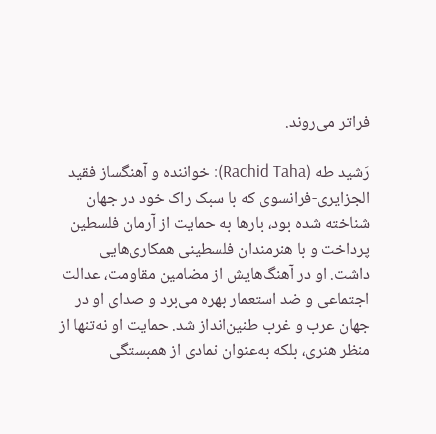فراتر می‌روند.

رَشید طه (Rachid Taha): خواننده و آهنگساز فقید الجزایری-فرانسوی که با سبک راک خود در جهان شناخته شده بود، بارها به حمایت از آرمان فلسطین پرداخت و با هنرمندان فلسطینی همکاری‌هایی داشت. او در آهنگ‌هایش از مضامین مقاومت، عدالت اجتماعی و ضد استعمار بهره می‌برد و صدای او در جهان عرب و غرب طنین‌انداز شد. حمایت او نه‌تنها از منظر هنری، بلکه به‌عنوان نمادی از همبستگی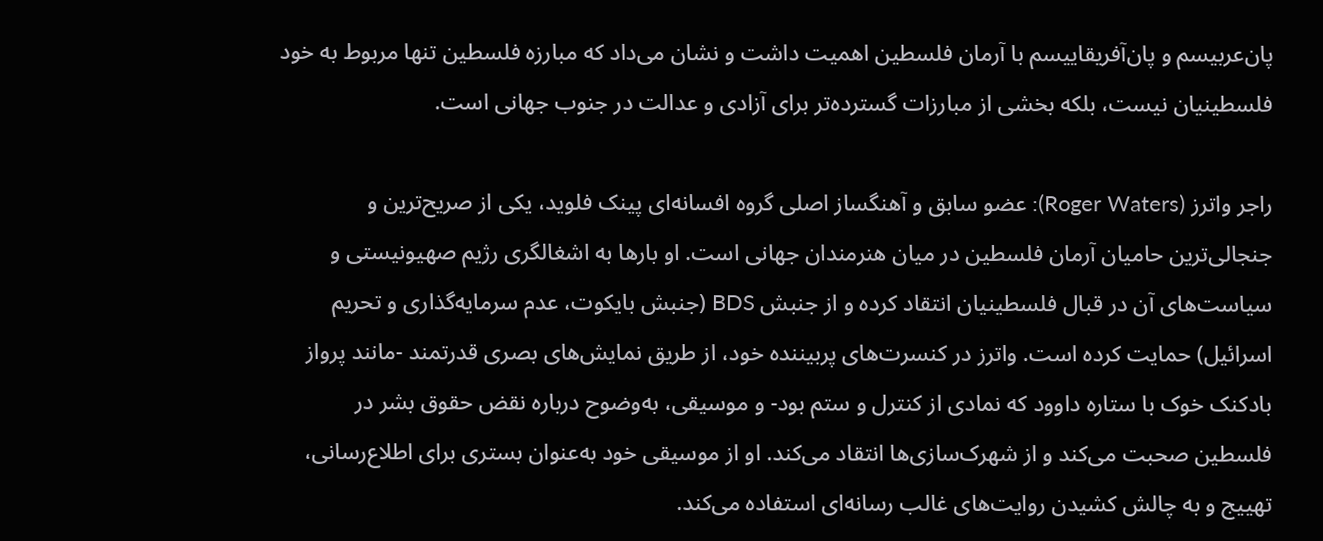پان‌عربیسم و پان‌آفریقاییسم با آرمان فلسطین اهمیت داشت و نشان می‌داد که مبارزه فلسطین تنها مربوط به خود فلسطینیان نیست، بلکه بخشی از مبارزات گسترده‌تر برای آزادی و عدالت در جنوب جهانی است.

راجر واترز (Roger Waters): عضو سابق و آهنگساز اصلی گروه افسانه‌ای پینک فلوید، یکی از صریح‌ترین و جنجالی‌ترین حامیان آرمان فلسطین در میان هنرمندان جهانی است. او بارها به اشغالگری رژیم صهیونیستی و سیاست‌های آن در قبال فلسطینیان انتقاد کرده و از جنبش BDS (جنبش بایکوت، عدم سرمایه‌گذاری و تحریم اسرائیل) حمایت کرده است. واترز در کنسرت‌های پربیننده خود، از طریق نمایش‌های بصری قدرتمند -مانند پرواز بادکنک خوک با ستاره داوود که نمادی از کنترل و ستم بود- و موسیقی، به‌وضوح درباره نقض حقوق بشر در فلسطین صحبت می‌کند و از شهرک‌سازی‌ها انتقاد می‌کند. او از موسیقی خود به‌عنوان بستری برای اطلاع‌رسانی، تهییج و به چالش کشیدن روایت‌های غالب رسانه‌ای استفاده می‌کند.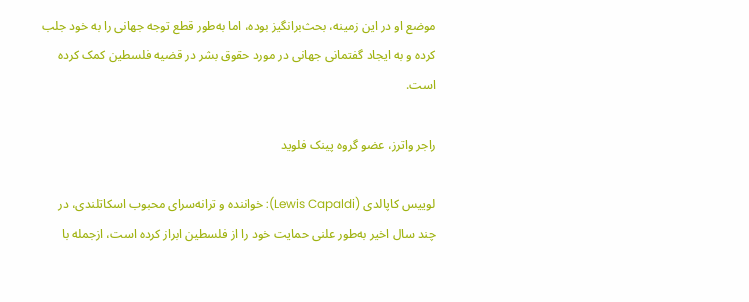موضع او در این زمینه، بحث‌برانگیز بوده، اما به‌طور قطع توجه جهانی را به خود جلب کرده و به ایجاد گفتمانی جهانی در مورد حقوق بشر در قضیه فلسطین کمک کرده است.

راجر واترز، عضو گروه پینک فلوید

لوییس کاپالدی (Lewis Capaldi): خواننده و ترانه‌سرای محبوب اسکاتلندی، در چند سال اخیر به‌طور علنی حمایت خود را از فلسطین ابراز کرده است، ازجمله با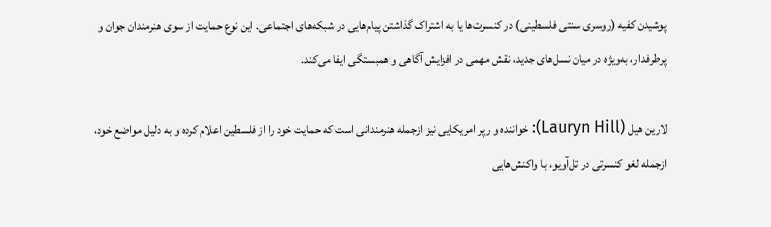پوشیدن کفیه (روسری سنتی فلسطینی) در کنسرت‌ها یا به اشتراک گذاشتن پیام‌هایی در شبکه‌های اجتماعی. این نوع حمایت از سوی هنرمندان جوان و پرطرفدار، به‌ویژه در میان نسل‌های جدید، نقش مهمی در افزایش آگاهی و همبستگی ایفا می‌کند.

لارین هیل (Lauryn Hill): خواننده و رپر امریکایی نیز ازجمله هنرمندانی است که حمایت خود را از فلسطین اعلام کرده و به دلیل مواضع خود، ازجمله لغو کنسرتی در تل‌آویو، با واکنش‌هایی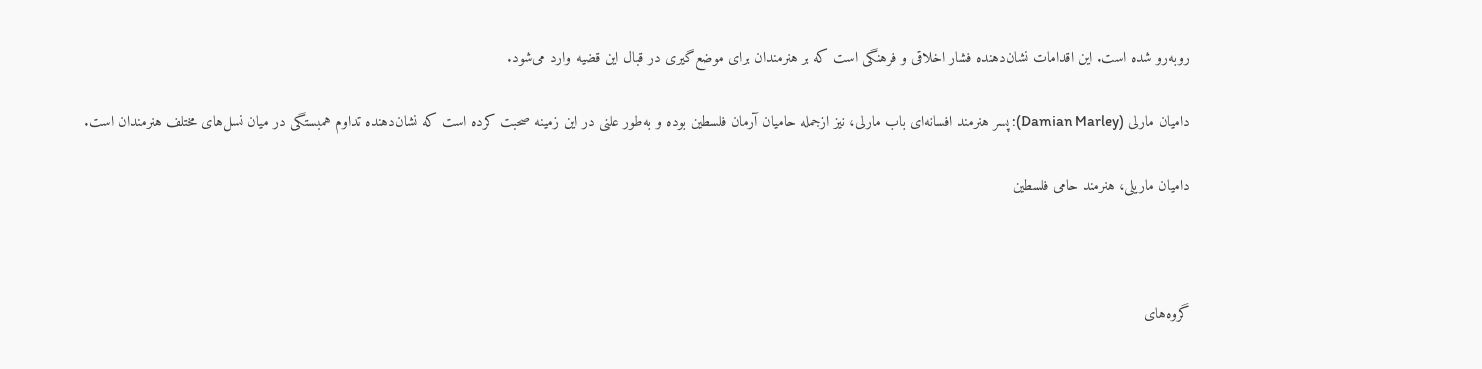روبه‌رو شده است. این اقدامات نشان‌دهنده فشار اخلاقی و فرهنگی است که بر هنرمندان برای موضع‌گیری در قبال این قضیه وارد می‌شود.

دامیان مارلی (Damian Marley): پسر هنرمند افسانه‌ای باب مارلی، نیز ازجمله حامیان آرمان فلسطین بوده و به‌طور علنی در این زمینه صحبت کرده است که نشان‌دهنده تداوم همبستگی در میان نسل‌های مختلف هنرمندان است.

دامیان ماریلی، هنرمند حامی فلسطین



گروه‌های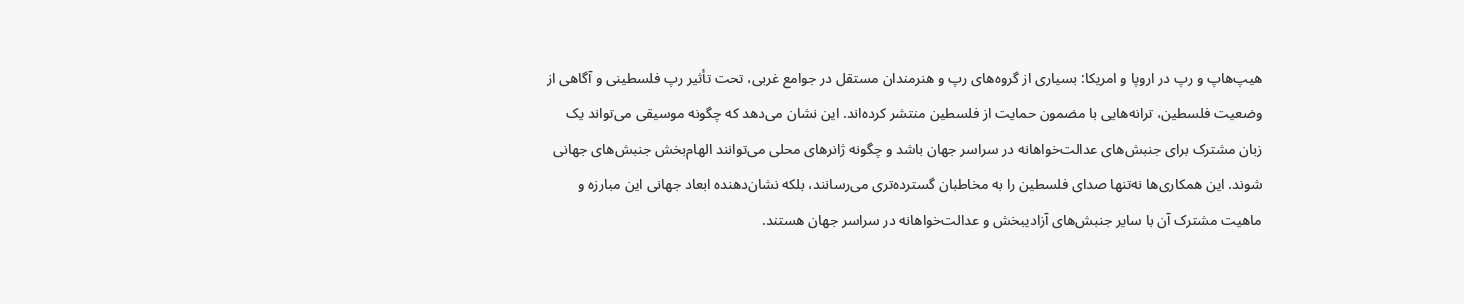هیپ‌هاپ و رپ در اروپا و امریکا: بسیاری از گروه‌های رپ و هنرمندان مستقل در جوامع غربی، تحت تأثیر رپ فلسطینی و آگاهی از وضعیت فلسطین، ترانه‌هایی با مضمون حمایت از فلسطین منتشر کرده‌اند. این نشان می‌دهد که چگونه موسیقی می‌تواند یک زبان مشترک برای جنبش‌های عدالت‌خواهانه در سراسر جهان باشد و چگونه ژانرهای محلی می‌توانند الهام‌بخش جنبش‌های جهانی شوند. این همکاری‌ها نه‌تنها صدای فلسطین را به مخاطبان گسترده‌تری می‌رسانند، بلکه نشان‌دهنده ابعاد جهانی این مبارزه و ماهیت مشترک آن با سایر جنبش‌های آزادیبخش و عدالت‌خواهانه در سراسر جهان هستند.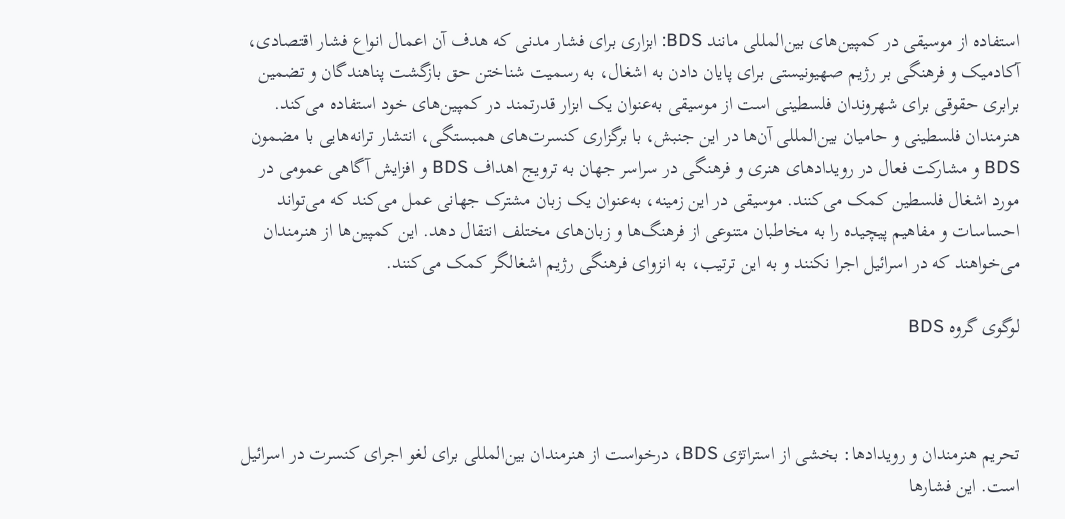استفاده از موسیقی در کمپین‌های بین‌المللی مانند BDS: ابزاری برای فشار مدنی که هدف آن اعمال انواع فشار اقتصادی، آکادمیک و فرهنگی بر رژیم صهیونیستی برای پایان دادن به اشغال، به رسمیت شناختن حق بازگشت پناهندگان و تضمین برابری حقوقی برای شهروندان فلسطینی است از موسیقی به‌عنوان یک ابزار قدرتمند در کمپین‌های خود استفاده می‌کند. هنرمندان فلسطینی و حامیان بین‌المللی آن‌ها در این جنبش، با برگزاری کنسرت‌های همبستگی، انتشار ترانه‌هایی با مضمون BDS و مشارکت فعال در رویدادهای هنری و فرهنگی در سراسر جهان به ترویج اهداف BDS و افزایش آگاهی عمومی در مورد اشغال فلسطین کمک می‌کنند. موسیقی در این زمینه، به‌عنوان یک زبان مشترک جهانی عمل می‌کند که می‌تواند احساسات و مفاهیم پیچیده را به مخاطبان متنوعی از فرهنگ‌ها و زبان‌های مختلف انتقال دهد. این کمپین‌ها از هنرمندان می‌خواهند که در اسرائیل اجرا نکنند و به این ترتیب، به انزوای فرهنگی رژیم اشغالگر کمک می‌کنند.

لوگوی گروه BDS



تحریم هنرمندان و رویدادها: بخشی از استراتژی BDS، درخواست از هنرمندان بین‌المللی برای لغو اجرای کنسرت در اسرائیل است. این فشارها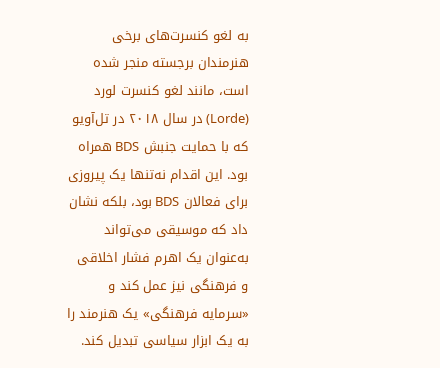به لغو کنسرت‌های برخی هنرمندان برجسته منجر شده است، مانند لغو کنسرت لورد (Lorde) در سال ۲۰۱۸ در تل‌آویو که با حمایت جنبش BDS همراه بود. این اقدام نه‌تنها یک پیروزی برای فعالان BDS بود، بلکه نشان داد که موسیقی می‌تواند به‌عنوان یک اهرم فشار اخلاقی و فرهنگی نیز عمل کند و «سرمایه فرهنگی» یک هنرمند را به یک ابزار سیاسی تبدیل کند.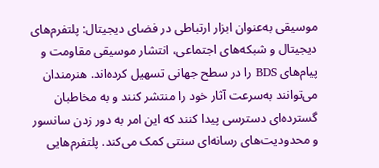موسیقی به‌عنوان ابزار ارتباطی در فضای دیجیتال: پلتفرم‌های دیجیتال و شبکه‌های اجتماعی، انتشار موسیقی مقاومت و پیام‌های BDS را در سطح جهانی تسهیل کرده‌اند. هنرمندان می‌توانند به‌سرعت آثار خود را منتشر کنند و به مخاطبان گسترده‌ای دسترسی پیدا کنند که این امر به دور زدن سانسور و محدودیت‌های رسانه‌ای سنتی کمک می‌کند. پلتفرم‌هایی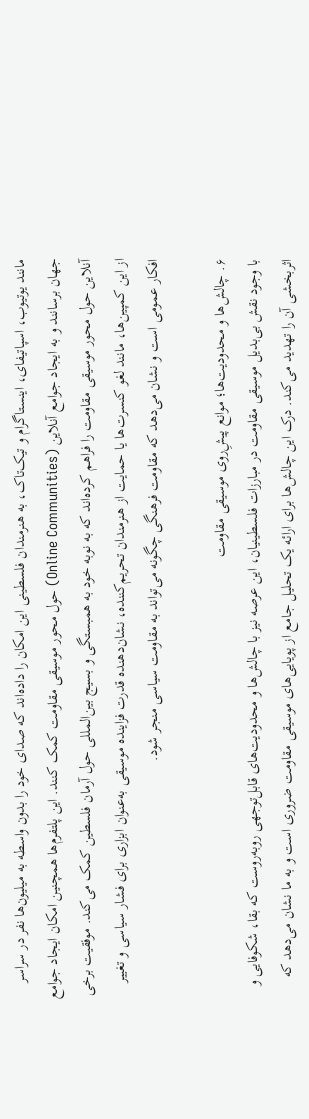مانند یوتیوب، اسپاتیفای، اینستاگرام و تیک‌تاک، به هنرمندان فلسطینی این امکان را داده‌اند که صدای خود را بدون واسطه به میلیون‌ها نفر در سراسر جهان برسانند و به ایجاد جوامع آنلاین (Online Communities) حول محور موسیقی مقاومت کمک کنند. این پلتفرم‌ها همچنین امکان ایجاد جوامع آنلاین حول محور موسیقی مقاومت را فراهم کرده‌اند که به نوبه خود به همبستگی و بسیج بین‌المللی حول آرمان فلسطین کمک می‌کند. موفقیت برخی از این کمپین‌ها، مانند لغو کنسرت‌ها یا حمایت از هنرمندان تحریم‌کننده، نشان‌دهنده قدرت فزاینده موسیقی به‌عنوان ابزاری برای فشار سیاسی و تغییر افکار عمومی است و نشان می‌دهد که مقاومت فرهنگی چگونه می‌تواند به مقاومت سیاسی منجر شود.

۶. چالش‌ها و محدودیت‌ها؛ موانع پیشِ‌روی موسیقی مقاومت
با وجود نقش بی‌بدیل موسیقی مقاومت در مبارزات فلسطینیان، این عرصه نیز با چالش‌ها و محدودیت‌های قابل‌توجهی روبه‌روست که بقا، شکوفایی و اثربخشی آن را تهدید می‌کند. درک این چالش‌ها برای ارائه یک تحلیل جامع از پویایی‌های موسیقی مقاومت ضروری است و به ما نشان می‌دهد که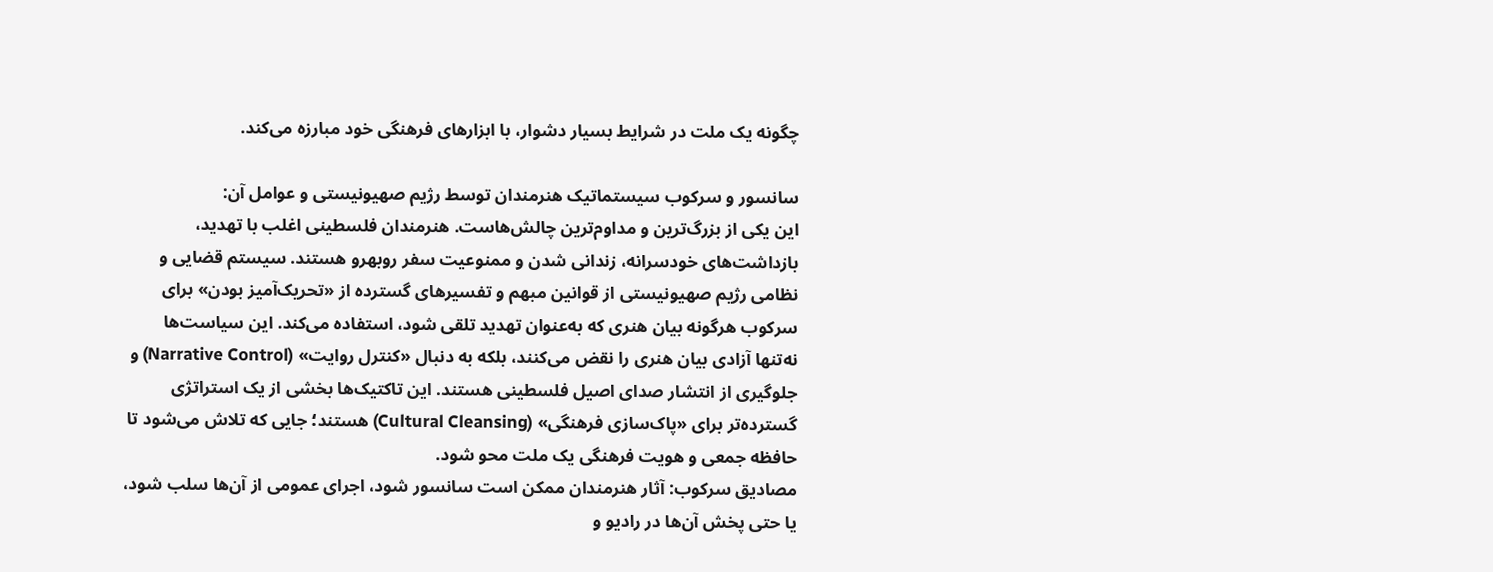چگونه یک ملت در شرایط بسیار دشوار، با ابزارهای فرهنگی خود مبارزه می‌کند.

سانسور و سرکوب سیستماتیک هنرمندان توسط رژیم صهیونیستی و عوامل آن:
این یکی از بزرگ‌ترین و مداوم‌ترین چالش‌هاست. هنرمندان فلسطینی اغلب با تهدید، بازداشت‌های خودسرانه، زندانی شدن و ممنوعیت سفر روبهرو هستند. سیستم قضایی و نظامی رژیم صهیونیستی از قوانین مبهم و تفسیرهای گسترده از «تحریک‌آمیز بودن» برای سرکوب هرگونه بیان هنری که به‌عنوان تهدید تلقی شود، استفاده می‌کند. این سیاست‌ها نه‌تنها آزادی بیان هنری را نقض می‌کنند، بلکه به دنبال «کنترل روایت» (Narrative Control) و جلوگیری از انتشار صدای اصیل فلسطینی هستند. این تاکتیک‌ها بخشی از یک استراتژی گسترده‌تر برای «پاک‌سازی فرهنگی» (Cultural Cleansing) هستند؛ جایی که تلاش می‌شود تا حافظه جمعی و هویت فرهنگی یک ملت محو شود.
مصادیق سرکوب: آثار هنرمندان ممکن است سانسور شود، اجرای عمومی از آن‌ها سلب شود، یا حتی پخش آن‌ها در رادیو و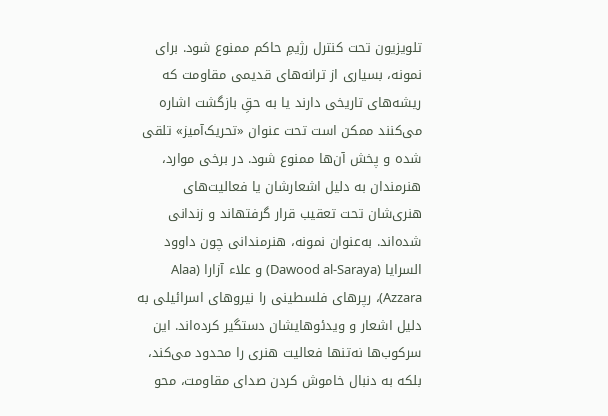تلویزیون تحت کنترل رژیمِ حاکم ممنوع شود. برای نمونه، بسیاری از ترانه‌های قدیمی مقاومت که ریشه‌های تاریخی دارند یا به حقِ بازگشت اشاره می‌کنند ممکن است تحت عنوان «تحریک‌آمیز» تلقی شده و پخش آن‌ها ممنوع شود. در برخی موارد، هنرمندان به دلیل اشعارشان یا فعالیت‌های هنری‌شان تحت تعقیب قرار گرفتهاند و زندانی شده‌اند. به‌عنوان نمونه، هنرمندانی چون داوود السرایا (Dawood al-Saraya) و علاء آزارا (Alaa Azzara)، رپرهای فلسطینی را نیروهای اسرائیلی به دلیل اشعار و ویدئوهایشان دستگیر کرده‌اند. این سرکوب‌ها نه‌تنها فعالیت هنری را محدود می‌کند، بلکه به دنبال خاموش کردن صدای مقاومت، محو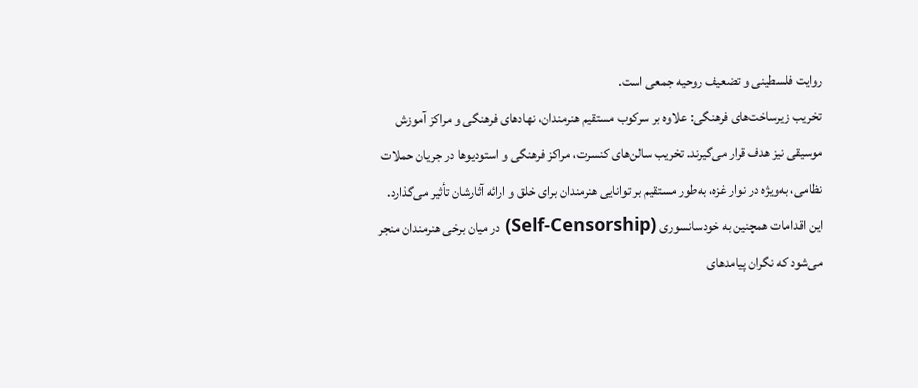روایت فلسطینی و تضعیف روحیه جمعی است.
تخریب زیرساخت‌های فرهنگی: علاوه بر سرکوب مستقیم هنرمندان، نهادهای فرهنگی و مراکز آموزش موسیقی نیز هدف قرار می‌گیرند. تخریب سالن‌های کنسرت، مراکز فرهنگی و استودیوها در جریان حملات نظامی، به‌ویژه در نوار غزه، به‌طور مستقیم بر توانایی هنرمندان برای خلق و ارائه آثارشان تأثیر می‌گذارد. این اقدامات همچنین به خودسانسوری (Self-Censorship) در میان برخی هنرمندان منجر می‌شود که نگران پیامدهای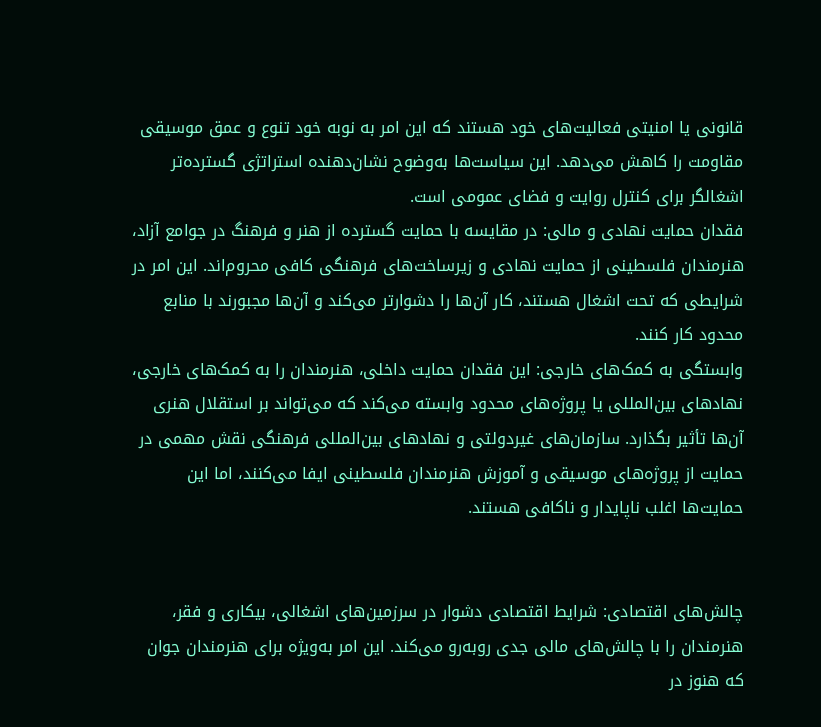قانونی یا امنیتی فعالیت‌های خود هستند که این امر به نوبه خود تنوع و عمق موسیقی مقاومت را کاهش می‌دهد. این سیاست‌ها به‌وضوح نشان‌دهنده استراتژی گسترده‌تر اشغالگر برای کنترل روایت و فضای عمومی است.
فقدان حمایت نهادی و مالی: در مقایسه با حمایت گسترده از هنر و فرهنگ در جوامع آزاد، هنرمندان فلسطینی از حمایت نهادی و زیرساخت‌های فرهنگی کافی محروم‌اند. این امر در شرایطی که تحت اشغال هستند، کار آن‌ها را دشوارتر می‌کند و آن‌ها مجبورند با منابع محدود کار کنند.
وابستگی به کمک‌های خارجی: این فقدان حمایت داخلی، هنرمندان را به کمک‌های خارجی، نهادهای بین‌المللی یا پروژه‌های محدود وابسته می‌کند که می‌تواند بر استقلال هنری آن‌ها تأثیر بگذارد. سازمان‌های غیردولتی و نهادهای بین‌المللی فرهنگی نقش مهمی در حمایت از پروژه‌های موسیقی و آموزش هنرمندان فلسطینی ایفا می‌کنند، اما این حمایت‌ها اغلب ناپایدار و ناکافی هستند.


چالش‌های اقتصادی: شرایط اقتصادی دشوار در سرزمین‌های اشغالی، بیکاری و فقر، هنرمندان را با چالش‌های مالی جدی روبه‌رو می‌کند. این امر به‌ویژه برای هنرمندان جوان که هنوز در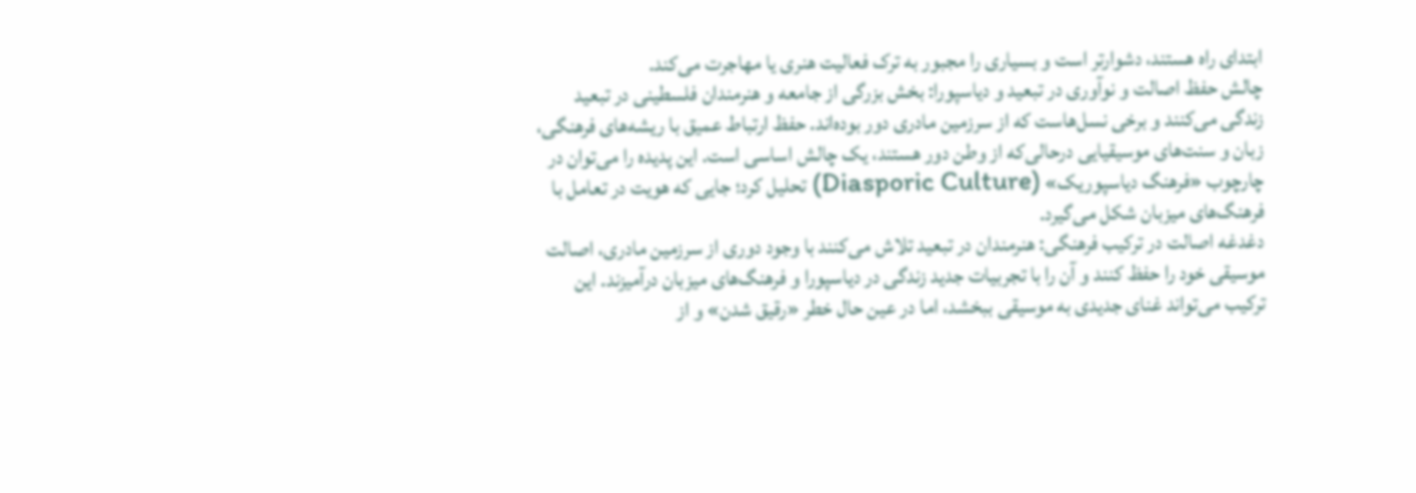ابتدای راه هستند، دشوارتر است و بسیاری را مجبور به ترک فعالیت هنری یا مهاجرت می‌کند.
چالش حفظ اصالت و نوآوری در تبعید و دیاسپورا: بخش بزرگی از جامعه و هنرمندان فلسطینی در تبعید زندگی می‌کنند و برخی نسل‌هاست که از سرزمین مادری دور بوده‌اند. حفظ ارتباط عمیق با ریشه‌های فرهنگی، زبان و سنت‌های موسیقیایی درحالی‌که از وطن دور هستند، یک چالش اساسی است. این پدیده را می‌توان در چارچوب «فرهنگ دیاسپوریک» (Diasporic Culture) تحلیل کرد؛ جایی که هویت در تعامل با فرهنگ‌های میزبان شکل می‌گیرد.
دغدغه اصالت در ترکیب فرهنگی: هنرمندان در تبعید تلاش می‌کنند با وجود دوری از سرزمین مادری، اصالت موسیقی خود را حفظ کنند و آن را با تجربیات جدید زندگی در دیاسپورا و فرهنگ‌های میزبان درآمیزند. این ترکیب می‌تواند غنای جدیدی به موسیقی ببخشد، اما در عین‌ حال خطر «رقیق شدن» و از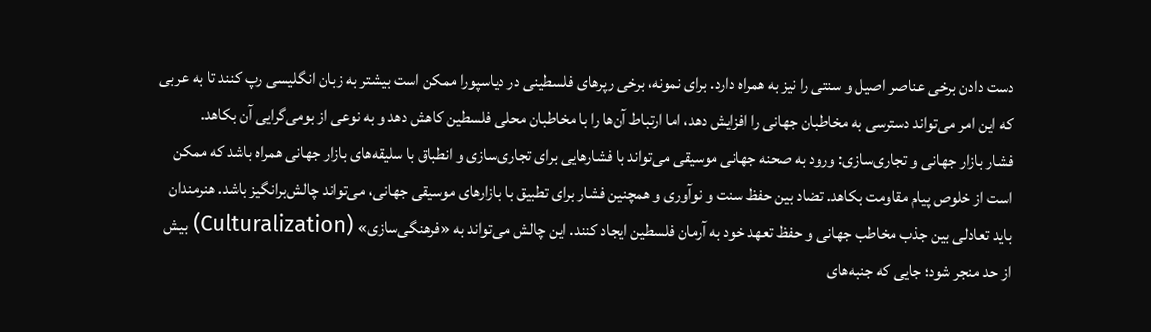دست دادن برخی عناصر اصیل و سنتی را نیز به همراه دارد. برای نمونه، برخی رپرهای فلسطینی در دیاسپورا ممکن است بیشتر به زبان انگلیسی رپ کنند تا به عربی که این امر می‌تواند دسترسی به مخاطبان جهانی را افزایش دهد، اما ارتباط آن‌ها را با مخاطبان محلی فلسطین کاهش دهد و به نوعی از بومی‌گرایی آن بکاهد.
فشار بازار جهانی و تجاری‌سازی: ورود به صحنه جهانی موسیقی می‌تواند با فشارهایی برای تجاری‌سازی و انطباق با سلیقه‌های بازار جهانی همراه باشد که ممکن است از خلوص پیام مقاومت بکاهد. تضاد بین حفظ سنت و نوآوری و همچنین فشار برای تطبیق با بازارهای موسیقی جهانی، می‌تواند چالش‌برانگیز باشد. هنرمندان باید تعادلی بین جذب مخاطب جهانی و حفظ تعهد خود به آرمان فلسطین ایجاد کنند. این چالش می‌تواند به «فرهنگی‌سازی» (Culturalization) بیش از حد منجر شود؛ جایی که جنبه‌های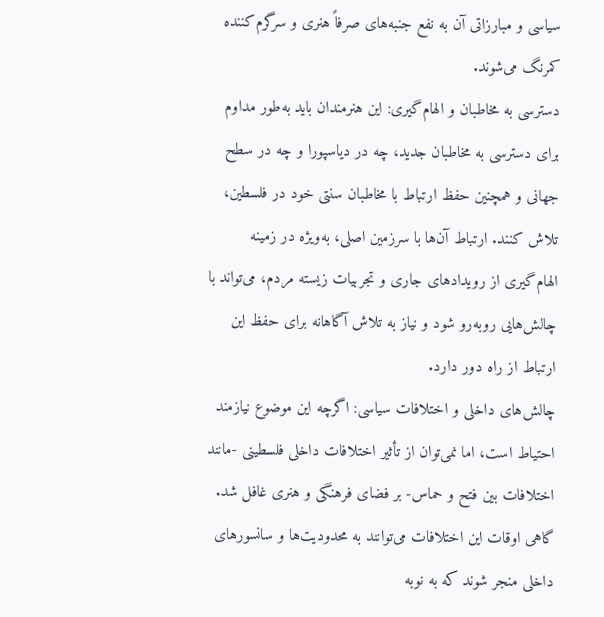سیاسی و مبارزاتی آن به نفع جنبه‌های صرفاً هنری و سرگرم‌کننده کمرنگ می‌شوند.
دسترسی به مخاطبان و الهام‌گیری: این هنرمندان باید به‌طور مداوم برای دسترسی به مخاطبان جدید، چه در دیاسپورا و چه در سطح جهانی و همچنین حفظ ارتباط با مخاطبان سنتی خود در فلسطین، تلاش کنند. ارتباط آن‌ها با سرزمین اصلی، به‌ویژه در زمینه الهام‌گیری از رویدادهای جاری و تجربیات زیسته مردم، می‌تواند با چالش‌هایی روبه‌رو شود و نیاز به تلاش آگاهانه برای حفظ این ارتباط از راه دور دارد.
چالش‌های داخلی و اختلافات سیاسی: اگرچه این موضوع نیازمند احتیاط است، اما نمی‌توان از تأثیر اختلافات داخلی فلسطینی -مانند اختلافات بین فتح و حماس- بر فضای فرهنگی و هنری غافل شد. گاهی اوقات این اختلافات می‌توانند به محدودیت‌ها و سانسورهای داخلی منجر شوند که به نوبه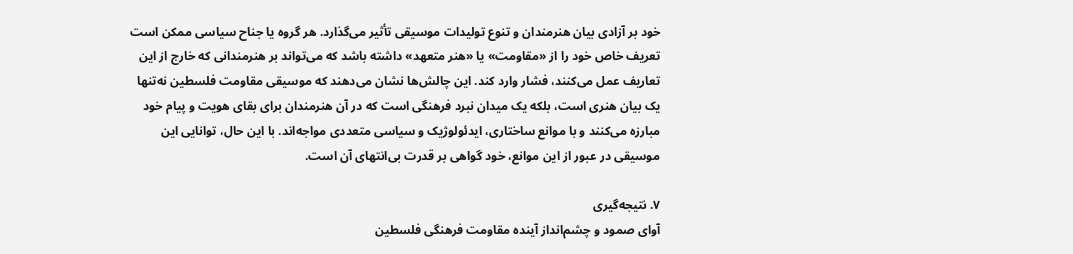خود بر آزادی بیان هنرمندان و تنوع تولیدات موسیقی تأثیر می‌گذارد. هر گروه یا جناح سیاسی ممکن است تعریف خاص خود را از «مقاومت» یا «هنر متعهد» داشته باشد که می‌تواند بر هنرمندانی که خارج از این تعاریف عمل می‌کنند، فشار وارد کند. این چالش‌ها نشان می‌دهند که موسیقی مقاومت فلسطین نه‌تنها یک بیان هنری است، بلکه یک میدان نبرد فرهنگی است که در آن هنرمندان برای بقای هویت و پیام خود مبارزه می‌کنند و با موانع ساختاری، ایدئولوژیک و سیاسی متعددی مواجه‌اند. با این ‌حال، توانایی این موسیقی در عبور از این موانع، خود گواهی بر قدرت بی‌انتهای آن است.

۷. نتیجه‌گیری
آوای صمود و چشم‌انداز آینده مقاومت فرهنگی فلسطین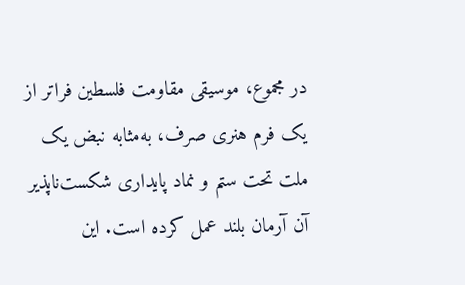در مجموع، موسیقی مقاومت فلسطین فراتر از یک فرم هنری صرف، به‌مثابه نبض یک ملت تحت ستم و نماد پایداری شکست‌ناپذیر آن آرمان بلند عمل کرده است. این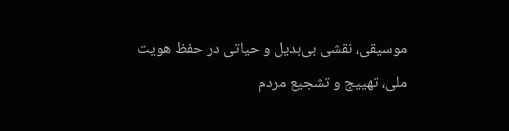موسیقی، نقشی بی‌بدیل و حیاتی در حفظ هویت ملی، تهییج و تشجیع مردم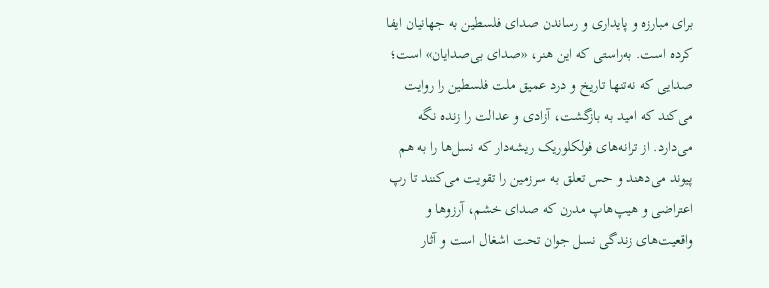برای مبارزه و پایداری و رساندن صدای فلسطین به جهانیان ایفا کرده است. به‌راستی که این هنر، «صدای بی‌صدایان» است؛ صدایی که نه‌تنها تاریخ و درد عمیق ملت فلسطین را روایت می‌کند که امید به بازگشت، آزادی و عدالت را زنده نگه می‌دارد. از ترانه‌های فولکلوریک ریشه‌دار که نسل‌ها را به هم پیوند می‌دهند و حس تعلق به سرزمین را تقویت می‌کنند تا رپ اعتراضی و هیپ‌هاپ مدرن که صدای خشم، آرزوها و واقعیت‌های زندگی نسل جوان تحت اشغال است و آثار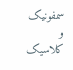سمفونیک و کلاسیک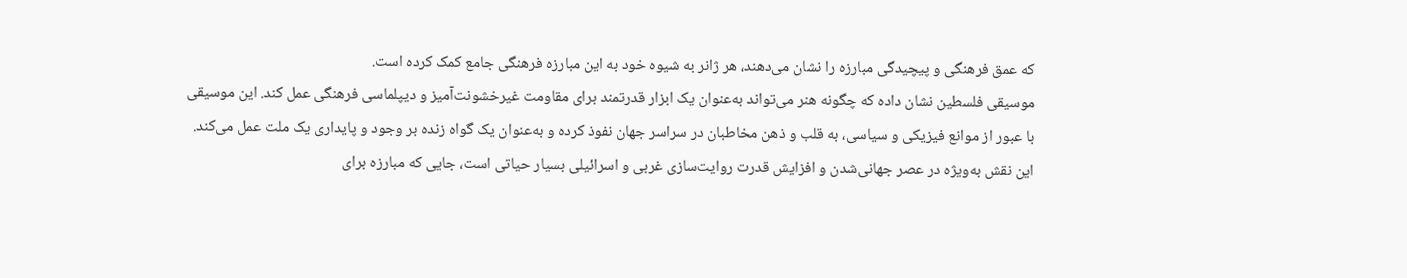که عمق فرهنگی و پیچیدگی مبارزه را نشان می‌دهند، هر ژانر به شیوه خود به این مبارزه فرهنگی جامع کمک کرده است.
موسیقی فلسطین نشان داده که چگونه هنر می‌تواند به‌عنوان یک ابزار قدرتمند برای مقاومت غیرخشونت‌آمیز و دیپلماسی فرهنگی عمل کند. این موسیقی با عبور از موانع فیزیکی و سیاسی، به قلب و ذهن مخاطبان در سراسر جهان نفوذ کرده و به‌عنوان یک گواه زنده بر وجود و پایداری یک ملت عمل می‌کند. این نقش به‌ویژه در عصر جهانی‌شدن و افزایش قدرت روایت‌سازی غربی و اسرائیلی بسیار حیاتی است، جایی که مبارزه برای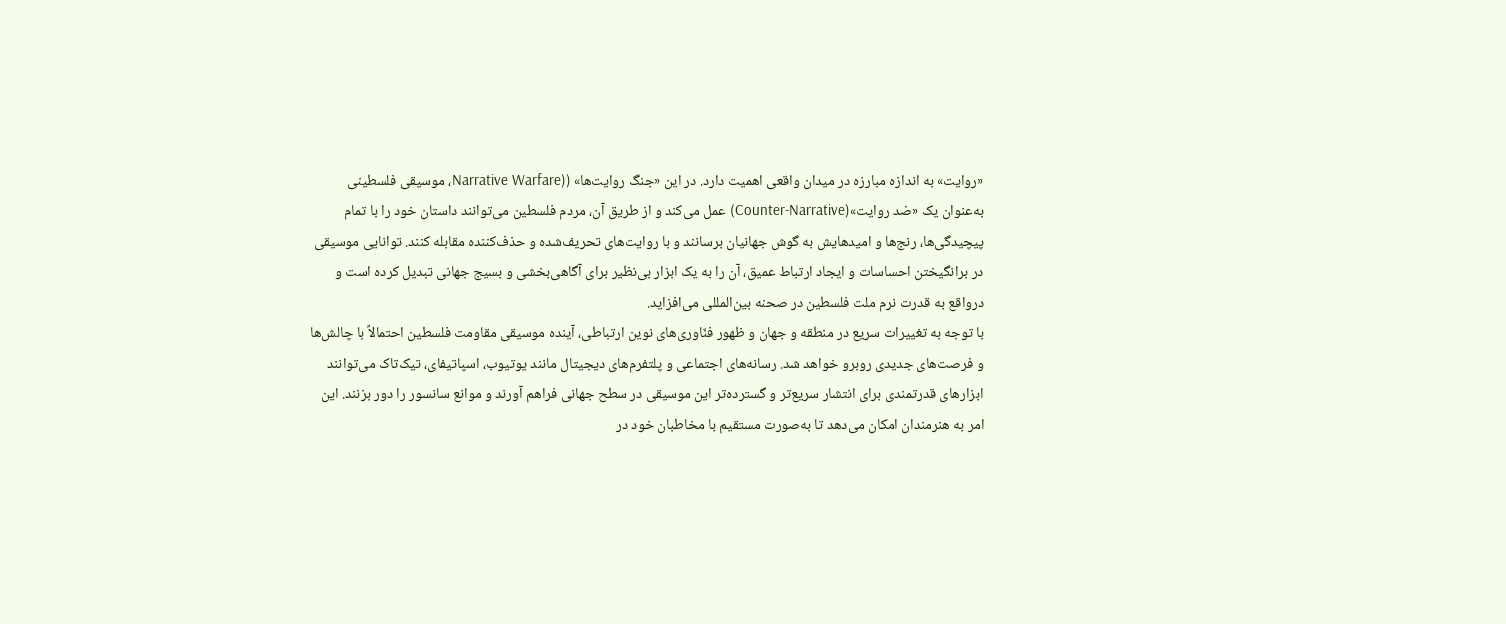«روایت» به اندازه مبارزه در میدان واقعی اهمیت دارد. در این «جنگ روایت‌ها» ((Narrative Warfare، موسیقی فلسطینی به‌عنوان یک «ضد روایت»(Counter-Narrative) عمل می‌کند و از طریق آن، مردم فلسطین می‌توانند داستان خود را با تمام پیچیدگی‌ها، رنج‌ها و امیدهایش به گوش جهانیان برسانند و با روایت‌های تحریف‌شده و حذف‌کننده مقابله کنند. توانایی موسیقی در برانگیختن احساسات و ایجاد ارتباط عمیق، آن را به یک ابزار بی‌نظیر برای آگاهی‌بخشی و بسیج جهانی تبدیل کرده است و درواقع به قدرت نرم ملت فلسطین در صحنه بین‌المللی می‌افزاید.
با توجه به تغییرات سریع در منطقه و جهان و ظهور فنّاوری‌های نوین ارتباطی، آینده موسیقی مقاومت فلسطین احتمالاً با چالش‌ها و فرصت‌های جدیدی روبرو خواهد شد. رسانه‌های اجتماعی و پلتفرم‌های دیجیتال مانند یوتیوب، اسپاتیفای، تیک‌تاک می‌توانند ابزارهای قدرتمندی برای انتشار سریع‌تر و گسترده‌تر این موسیقی در سطح جهانی فراهم آورند و موانع سانسور را دور بزنند. این امر به هنرمندان امکان می‌دهد تا به‌صورت مستقیم با مخاطبان خود در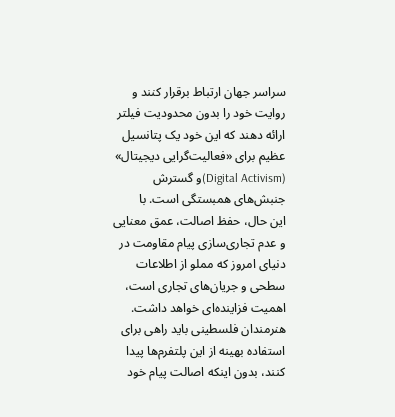سراسر جهان ارتباط برقرار کنند و روایت خود را بدون محدودیت فیلتر ارائه دهند که این خود یک پتانسیل عظیم برای «فعالیت‌گرایی دیجیتال» (Digital Activism)و گسترش جنبش‌های همبستگی است. با این ‌حال، حفظ اصالت، عمق معنایی و عدم تجاری‌سازی پیام مقاومت در دنیای امروز که مملو از اطلاعات سطحی و جریان‌های تجاری است، اهمیت فزاینده‌ای خواهد داشت. هنرمندان فلسطینی باید راهی برای استفاده بهینه از این پلتفرم‌ها پیدا کنند، بدون اینکه اصالت پیام خود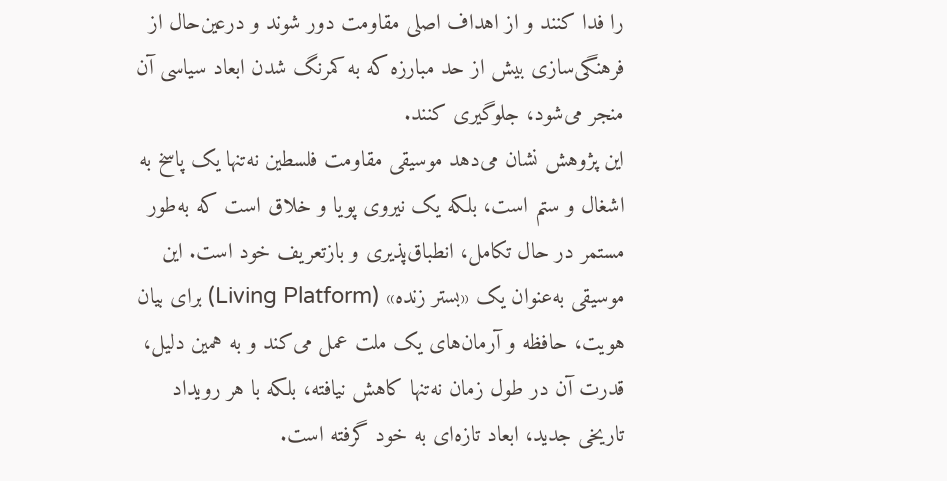را فدا کنند و از اهداف اصلی مقاومت دور شوند و درعین‌حال از فرهنگی‌سازی بیش از حد مبارزه که به کمرنگ شدن ابعاد سیاسی آن منجر می‌شود، جلوگیری کنند.
این پژوهش نشان می‌دهد موسیقی مقاومت فلسطین نه‌تنها یک پاسخ به اشغال و ستم است، بلکه یک نیروی پویا و خلاق است که به‌طور مستمر در حال تکامل، انطباق‌پذیری و بازتعریف خود است. این موسیقی به‌عنوان یک «بستر زنده» (Living Platform) برای بیان هویت، حافظه و آرمان‌های یک ملت عمل می‌کند و به همین دلیل، قدرت آن در طول زمان نه‌تنها کاهش نیافته، بلکه با هر رویداد تاریخی جدید، ابعاد تازه‌ای به خود گرفته است.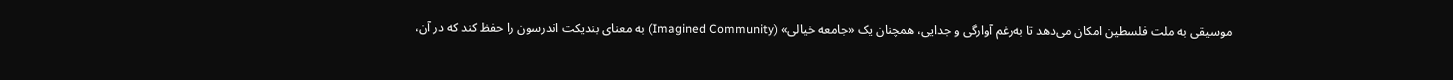موسیقی به ملت فلسطین امکان می‌دهد تا به‌رغم آوارگی و جدایی، همچنان یک «جامعه خیالی» (Imagined Community) به معنای بندیکت اندرسون را حفظ کند که در آن،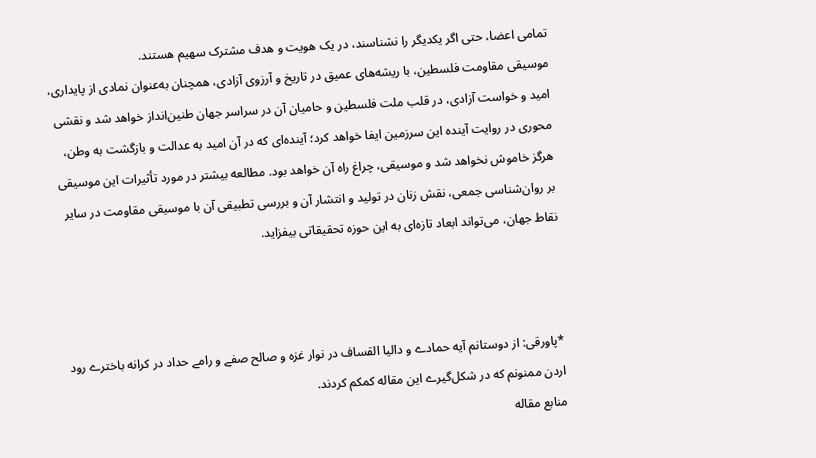تمامی اعضا، حتی اگر یکدیگر را نشناسند، در یک هویت و هدف مشترک سهیم هستند.
موسیقی مقاومت فلسطین، با ریشه‌های عمیق در تاریخ و آرزوی آزادی، همچنان به‌عنوان نمادی از پایداری، امید و خواست آزادی، در قلب ملت فلسطین و حامیان آن در سراسر جهان طنین‌انداز خواهد شد و نقشی محوری در روایت آینده این سرزمین ایفا خواهد کرد؛ آینده‌ای که در آن امید به عدالت و بازگشت به وطن، هرگز خاموش نخواهد شد و موسیقی، چراغ راه آن خواهد بود. مطالعه بیشتر در مورد تأثیرات این موسیقی بر روان‌شناسی جمعی، نقش زنان در تولید و انتشار آن و بررسی تطبیقی آن با موسیقی مقاومت در سایر نقاط جهان، می‌تواند ابعاد تازه‌ای به این حوزه تحقیقاتی بیفزاید.



*پاورقی: از دوستانم آیه حمادے و دالیا القساف در نوار غزه و صالح صفے و رامے حداد در کرانه باخترے رود اردن ممنونم که در شکل‌گیرے این مقاله کمکم کردند.
منابع مقاله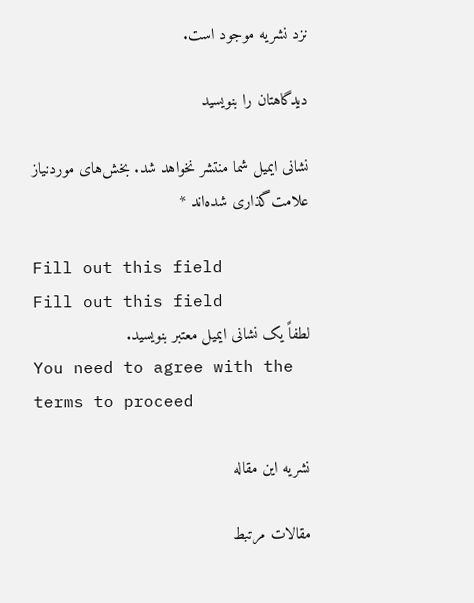نزد نشریه موجود است.

دیدگاهتان را بنویسید

نشانی ایمیل شما منتشر نخواهد شد. بخش‌های موردنیاز علامت‌گذاری شده‌اند *

Fill out this field
Fill out this field
لطفاً یک نشانی ایمیل معتبر بنویسید.
You need to agree with the terms to proceed

نشریه این مقاله

مقالات مرتبط